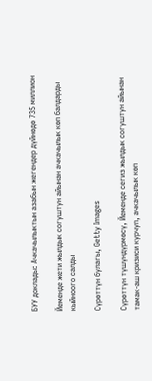БУУ доклады: Ачкачылыктын азабын жегендер дүйнөдө 735 миллион

Йеменде жети жылдык согуштун айынан ачкачылык көп балдарды кыйноого салды

Сүрөттүн булагы, Getty Images

Сүрөттүн түшүндүрмөсү, Йеменде сегиз жылдык согуштун айынан тамак-аш кризиси курчуп, ачкачылык көп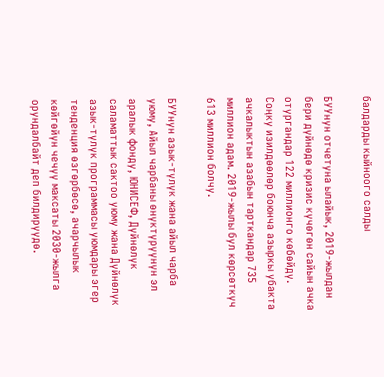балдарды кыйноого салды

БУУнун отчетуна ылайык, 2019-жылдан бери дүйнөдө кризис күчөгөн сайын ачка отургандар 122 миллионго көбөйдү. Соңку изилдөөлөр боюнча азыркы убакта ачкалыктын азабын тарткандар 735 миллион адам. 2019-жылы бул көрсөткүч 613 миллион болчу.

БУУнун азык-түлүк жана айыл чарба уюму, Айыл чарбаны өнүктүрүүнүн эл аралык фонду, ЮНИСЕФ, Дүйнөлүк саламаттык сактоо уюму жана Дүйнөлүк азык-түлүк программасы уюмдары эгер тенденция өзгөрбөсө, ачарчылык көйгөйүн чечүү максаты 2030-жылга орундалбайт деп билдирүүдө.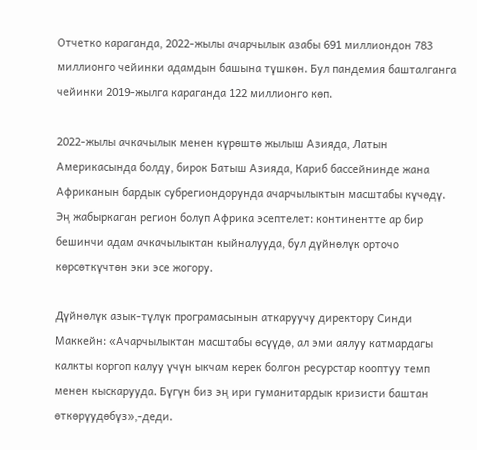Отчетко караганда, 2022-жылы ачарчылык азабы 691 миллиондон 783 миллионго чейинки адамдын башына түшкөн. Бул пандемия башталганга чейинки 2019-жылга караганда 122 миллионго көп.

2022-жылы ачкачылык менен күрөштө жылыш Азияда, Латын Америкасында болду, бирок Батыш Азияда, Кариб бассейнинде жана Африканын бардык субрегиондорунда ачарчылыктын масштабы күчөдү. Эң жабыркаган регион болуп Африка эсептелет: континентте ар бир бешинчи адам ачкачылыктан кыйналууда, бул дүйнөлүк орточо көрсөткүчтөн эки эсе жогору.

Дүйнөлүк азык-түлүк програмасынын аткаруучу директору Синди Маккейн: «Ачарчылыктан масштабы өсүүдө, ал эми аялуу катмардагы калкты коргоп калуу үчүн ыкчам керек болгон ресурстар кооптуу темп менен кыскарууда. Бүгүн биз эң ири гуманитардык кризисти баштан өткөрүудөбүз»,-деди.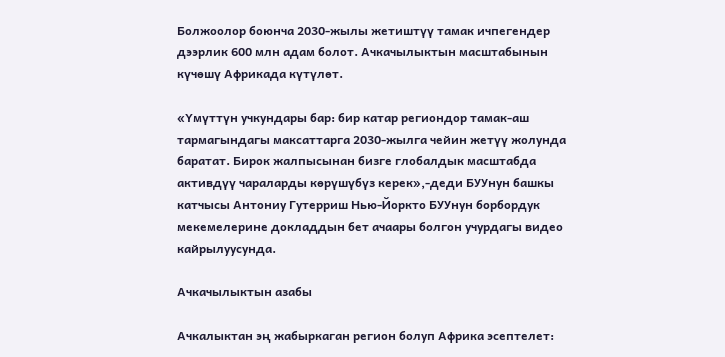Болжоолор боюнча 2030-жылы жетиштүү тамак ичпегендер дээрлик 600 млн адам болот. Ачкачылыктын масштабынын күчөшү Африкада күтүлөт.

«Үмүттүн учкундары бар: бир катар региондор тамак-аш тармагындагы максаттарга 2030-жылга чейин жетүү жолунда баратат. Бирок жалпысынан бизге глобалдык масштабда активдүү чараларды көрүшүбүз керек»,-деди БУУнун башкы катчысы Антониу Гутерриш Нью-Йоркто БУУнун борбордук мекемелерине докладдын бет ачаары болгон учурдагы видео кайрылуусунда.

Ачкачылыктын азабы

Ачкалыктан эң жабыркаган регион болуп Африка эсептелет: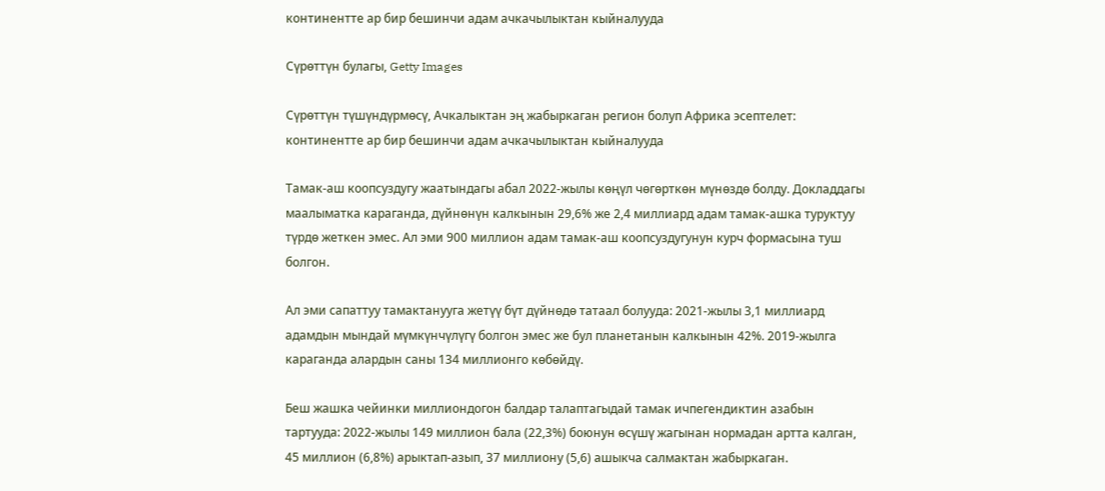континентте ар бир бешинчи адам ачкачылыктан кыйналууда

Сүрөттүн булагы, Getty Images

Сүрөттүн түшүндүрмөсү, Ачкалыктан эң жабыркаган регион болуп Африка эсептелет: континентте ар бир бешинчи адам ачкачылыктан кыйналууда

Тамак-аш коопсуздугу жаатындагы абал 2022-жылы көңүл чөгөрткөн мүнөздө болду. Докладдагы маалыматка караганда, дүйнөнүн калкынын 29,6% же 2,4 миллиард адам тамак-ашка туруктуу түрдө жеткен эмес. Ал эми 900 миллион адам тамак-аш коопсуздугунун курч формасына туш болгон.

Ал эми сапаттуу тамактанууга жетүү бүт дүйнөдө татаал болууда: 2021-жылы 3,1 миллиард адамдын мындай мүмкүнчүлүгү болгон эмес же бул планетанын калкынын 42%. 2019-жылга караганда алардын саны 134 миллионго көбөйдү.

Беш жашка чейинки миллиондогон балдар талаптагыдай тамак ичпегендиктин азабын тартууда: 2022-жылы 149 миллион бала (22,3%) боюнун өсүшү жагынан нормадан артта калган, 45 миллион (6,8%) арыктап-азып, 37 миллиону (5,6) ашыкча салмактан жабыркаган.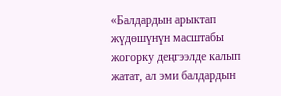«Балдардын арыктап жүдөшүнүн масштабы жогорку деңгээлде калып жатат, ал эми балдардын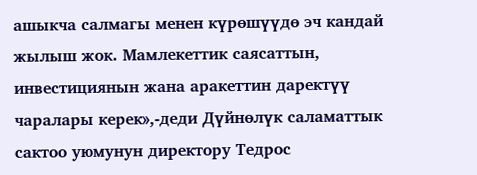ашыкча салмагы менен күрөшүүдө эч кандай жылыш жок. Мамлекеттик саясаттын, инвестициянын жана аракеттин даректүү чаралары керек»,-деди Дүйнөлүк саламаттык сактоо уюмунун директору Тедрос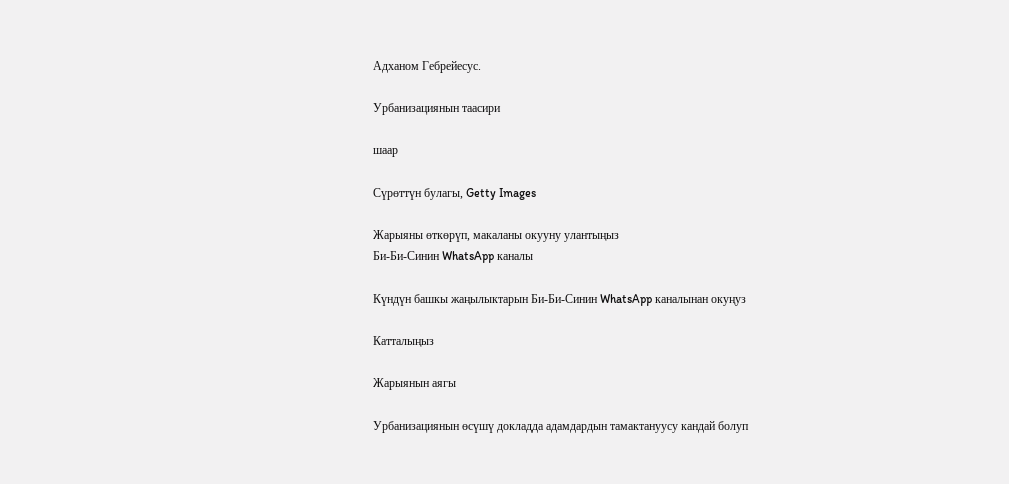Адханом Гебрейесус.

Урбанизациянын таасири

шаар

Сүрөттүн булагы, Getty Images

Жарыяны өткөрүп, макаланы окууну улантыңыз
Би-Би-Синин WhatsApp каналы

Күндүн башкы жаңылыктарын Би-Би-Синин WhatsApp каналынан окуңуз

Катталыңыз

Жарыянын аягы

Урбанизациянын өсүшү докладда адамдардын тамактануусу кандай болуп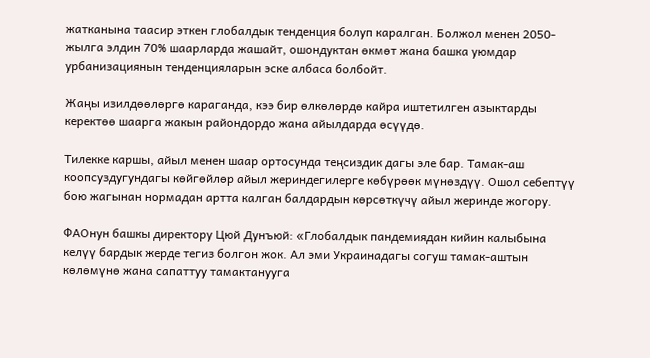жатканына таасир эткен глобалдык тенденция болуп каралган. Болжол менен 2050- жылга элдин 70% шаарларда жашайт, ошондуктан өкмөт жана башка уюмдар урбанизациянын тенденцияларын эске албаса болбойт.

Жаңы изилдөөлөргө караганда, кээ бир өлкөлөрдө кайра иштетилген азыктарды керектөө шаарга жакын райондордо жана айылдарда өсүүдө.

Тилекке каршы, айыл менен шаар ортосунда теңсиздик дагы эле бар. Тамак-аш коопсуздугундагы көйгөйлөр айыл жериндегилерге көбүрөөк мүнөздүү. Ошол себептүү бою жагынан нормадан артта калган балдардын көрсөткүчү айыл жеринде жогору.

ФАОнун башкы директору Цюй Дунъюй: «Глобалдык пандемиядан кийин калыбына келүү бардык жерде тегиз болгон жок. Ал эми Украинадагы согуш тамак-аштын көлөмүнө жана сапаттуу тамактанууга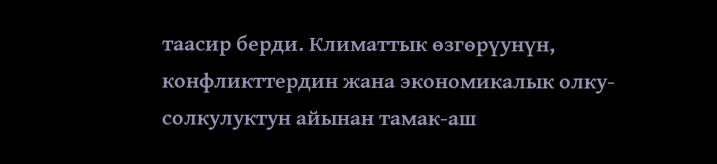таасир берди. Климаттык өзгөрүунүн, конфликттердин жана экономикалык олку-солкулуктун айынан тамак-аш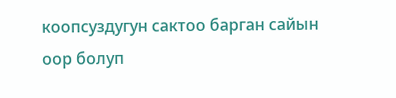коопсуздугун сактоо барган сайын оор болуп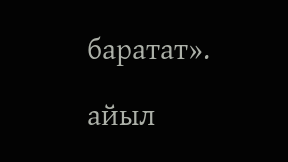баратат».

айыл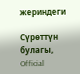жериндеги

Сүрөттүн булагы, Official